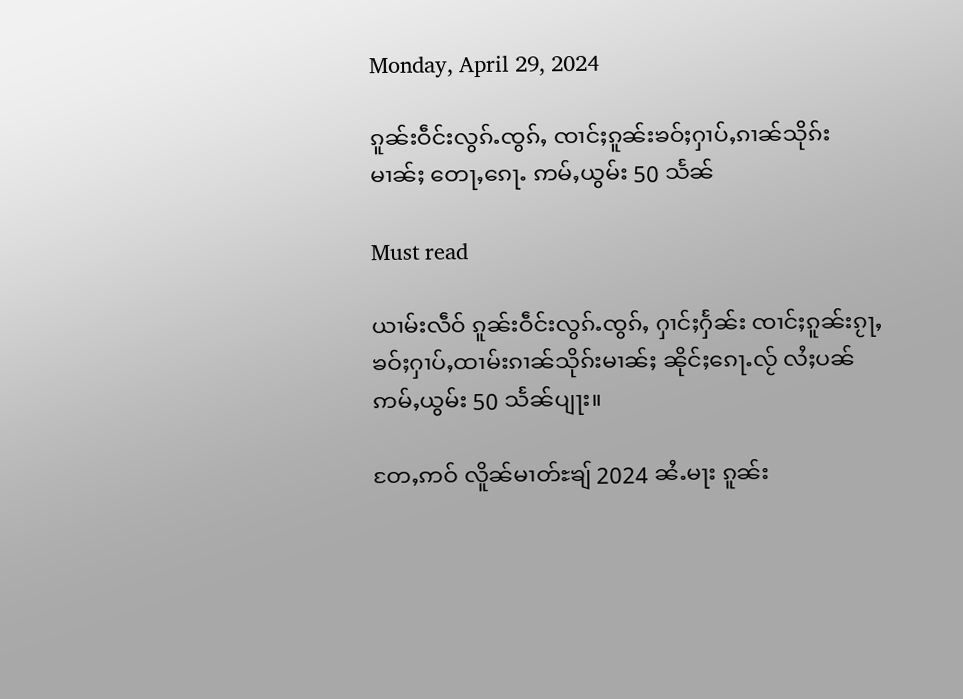Monday, April 29, 2024

ၵူၼ်းဝဵင်းလွၵ်ႉၸွၵ်ႇ ၸၢင်ႈၵူၼ်းၶဝ်ႈႁၢပ်ႇၵၢၼ်သိုၵ်းမၢၼ်ႈ တေႃႇၵေႃႉ ဢမ်ႇယွမ်း 50 သႅၼ်

Must read

ယၢမ်းလဵဝ် ၵူၼ်းဝဵင်းလွၵ်ႉၸွၵ်ႇ ႁၢင်ႈႁႅၼ်း ၸၢင်ႈၵူၼ်းၵႂႃႇၶဝ်ႈႁၢပ်ႇထၢမ်းၵၢၼ်သိုၵ်းမၢၼ်ႈ ၼိုင်ႈၵေႃႉလႂ် လႆႈပၼ် ဢမ်ႇယွမ်း 50 သႅၼ်ပျႃး။

တႄႇဢဝ် လိူၼ်မၢတ်ႊၶျ် 2024 ၼႆႉမႃး ၵူၼ်း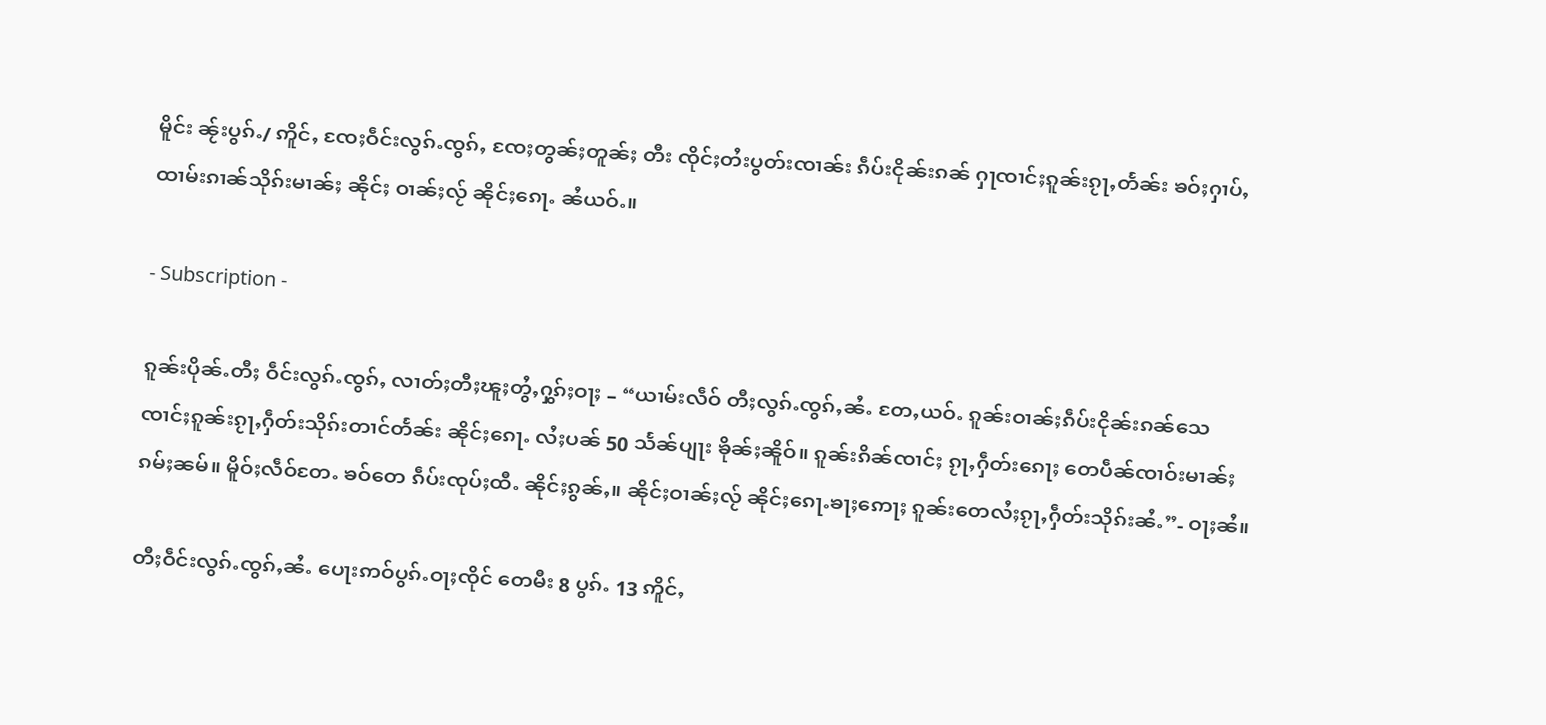မိူင်း ၼႂ်းပွၵ်ႉ/ ဢိူင်ႇ ၸႄႈဝဵင်းလွၵ်ႉၸွၵ်ႇ ၸႄႈတွၼ်ႈတူၼ်ႈ တီး ၸိုင်ႈတႆးပွတ်းၸၢၼ်း ၵဵပ်းငိုၼ်းၵၼ် ႁႃၸၢင်ႈၵူၼ်းၵႂႃႇတႅၼ်း ၶဝ်ႈႁၢပ်ႇထၢမ်းၵၢၼ်သိုၵ်းမၢၼ်ႈ ၼိုင်ႈ ဝၢၼ်ႈလႂ် ၼိုင်ႈၵေႃႉ ၼႆယဝ်ႉ။

- Subscription -

ၵူၼ်းပိုၼ်ႉတီႈ ဝဵင်းလွၵ်ႉၸွၵ်ႇ လၢတ်ႈတီႈၽူႈတွႆႇႁွၵ်ႈဝႃႈ – “ယၢမ်းလဵဝ် တီႈလွၵ်ႉၸွၵ်ႇၼႆႉ တႄႇယဝ်ႉ ၵူၼ်းဝၢၼ်ႈၵဵပ်းငိုၼ်းၵၼ်သေ ၸၢင်ႈၵူၼ်းၵႂႃႇႁဵတ်းသိုၵ်းတၢင်တႅၼ်း ၼိုင်ႈၵေႃႉ လႆႈပၼ် 50 သႅၼ်ပျႃး ၶိုၼ်ႈၼိူဝ်။ ၵူၼ်းၵိၼ်ၸၢင်ႈ ၵႂႃႇႁဵတ်းၵေႃႈ တေပဵၼ်ၸၢဝ်းမၢၼ်ႈ ၵမ်ႈၼမ်။ မိူဝ်ႈလဵဝ်တႄႉ ၶဝ်တေ ၵဵပ်းၸုပ်ႈထီႉ ၼိုင်ႈၵွၼ်ႇ။ ၼိုင်ႈဝၢၼ်ႈလႂ် ၼိုင်ႈၵေႃႉၶႃႈဢေႃႈ ၵူၼ်းတေလႆႈၵႂႃႇႁဵတ်းသိုၵ်းၼႆႉ”- ဝႃႈၼႆ။

တီႈဝဵင်းလွၵ်ႉၸွၵ်ႇၼႆႉ ပေႃးဢဝ်ပွၵ်ႉဝႃႈၸိုင် တေမီး 8 ပွၵ်ႉ 13 ဢိူင်ႇ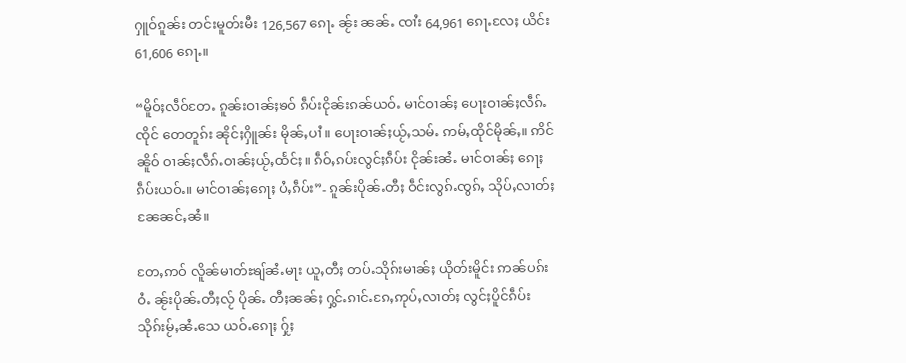ႁူဝ်ၵူၼ်း တင်းမူတ်းမီး 126,567 ၵေႃႉ ၼႂ်း ၼၼ်ႉ ၸၢႆး 64,961 ၵေႃႉလႄႈ ယိင်း 61,606 ၵေႃႉ။

“မိူဝ်ႈလဵဝ်တႄႉ ၵူၼ်းဝၢၼ်ႈၶဝ် ၵဵပ်းငိုၼ်းၵၼ်ယဝ်ႉ မၢင်ဝၢၼ်ႈ ပေႃးဝၢၼ်ႈလဵၵ်ႉၸိုင် တေတူၵ်း ၼိုင်ႈႁိူၼ်း မိုၼ်ႇပၢႆ။ ပေႃးဝၢၼ်ႈယႂ်ႇသမ်ႉ ဢမ်ႇထိုင်မိုၼ်ႇ။ ဢိင်ၼိူဝ် ဝၢၼ်ႈလဵၵ်ႉဝၢၼ်ႈယႂ်ႇထႅင်ႈ။ ၵဵဝ်ႇၵပ်းလွင်ႈၵဵပ်း ငိုၼ်းၼႆႉ မၢင်ဝၢၼ်ႈ ၵေႃႈ ၵဵပ်းယဝ်ႉ။ မၢင်ဝၢၼ်ႈၵေႃႈ ပႆႇၵဵပ်း”- ၵူၼ်းပိုၼ်ႉတီႈ ဝဵင်းလွၵ်ႉၸွၵ်ႇ သိုပ်ႇလၢတ်ႈ ၼႄၼင်ႇၼႆ။

တႄႇဢဝ် လိူၼ်မၢတ်ႊၶျ်ၼႆႉမႃး ယူႇတီႈ တပ်ႉသိုၵ်းမၢၼ်ႈ ယိုတ်းမိူင်း ဢၼ်ပၵ်းဝႆႉ ၼႂ်းပိုၼ်ႉတီႈလႂ် ပိုၼ်ႉ တီႈၼၼ်ႈ ႁွင်ႉၵၢင်ႉၵႄႇဢုပ်ႇလၢတ်ႈ လွင်ႈပိူင်ၵဵပ်းသိုၵ်းမႂ်ႇၼႆႉသေ ယဝ်ႉၵေႃႈ ႁႂ်ႈ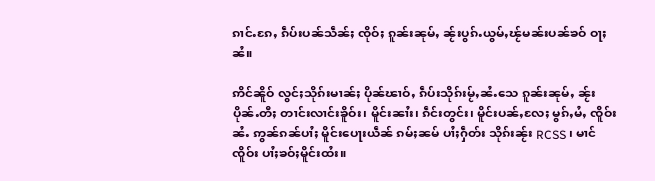ၵၢင်ႉၵႄႇ ၵဵပ်းပၼ်သဵၼ်ႈ ၸိုဝ်ႈ ၵူၼ်းၼုမ်ႇ ၼႂ်းပွၵ်ႉယွမ်ႇၽႂ်မၼ်းပၼ်ၶဝ် ဝႃႈၼႆ။

ဢိင်ၼိူဝ် လွင်ႈသိုၵ်းမၢၼ်ႈ ပိုၼ်ၽၢဝ်ႇ ၵဵပ်းသိုၵ်းမႂ်ႇၼႆႉသေ ၵူၼ်းၼုမ်ႇ ၼႂ်းပိုၼ်ႉတီႈ တၢင်းလၢင်းၶိူဝ်း၊ မိူင်းၼၢႆး၊ ၵဵင်းတွင်း၊ မိူင်းပၼ်ႇလႄႈ မွၵ်ႇမႆႇ ၸိူဝ်းၼႆႉ ဢွၼ်ၵၼ်ပၢႆႈ မိူင်းပေႃးယဵၼ် ၵမ်ႈၼမ် ပၢႆႈႁဵတ်း သိုၵ်းၼႂ်း RCSS ၊ မၢင်ၸိူဝ်း ပၢႆႈၶဝ်ႈမိူင်းထႆး။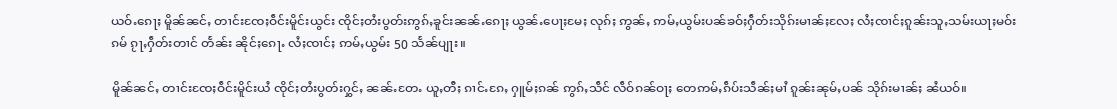ယဝ်ႉၵေႃႈ မိူၼ်ၼင်ႇ တၢင်းၸႄႈဝဵင်းမိူင်းယွင်း ၸိုင်ႈတႆးပွတ်းဢွၵ်ႇၶူင်းၼၼ်ႉၵေႃႈ ယွၼ်ႉပေႃႈမႄႈ လုၵ်ႈ ဢွၼ်ႇ ဢမ်ႇယွမ်းပၼ်ၶဝ်ႈႁဵတ်းသိုၵ်းမၢၼ်ႈလႄႈ လႆႈၸၢင်ႈၵူၼ်းသူႇသမ်းယႃႈမဝ်းၵမ် ၵႂႃႇႁဵတ်းတၢင် တႅၼ်း ၼိုင်ႈၵေႃႉ လႆႈၸၢင်ႈ ဢမ်ႇယွမ်း 50 သႅၼ်ပျႃး။

မိူၼ်ၼင်ႇ တၢင်းၸႄႈဝဵင်းမိူင်းယႆ ၸိုင်ႈတႆးပွတ်းႁွင်ႇ ၼၼ်ႉတႄႉ ယူႇတီႈ ၵၢင်ႉၵႄႇ ႁူမ်ႈၵၼ် ဢွၵ်ႇသဵင် လဵဝ်ၵၼ်ဝႃႈ တေဢမ်ႇၵဵပ်းသဵၼ်ႈမၢႆ ၵူၼ်းၼုမ်ႇပၼ် သိုၵ်းမၢၼ်ႈ ၼႆယဝ်။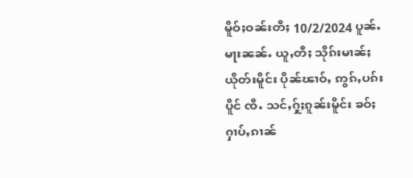မိူဝ်ႈဝၼ်းတီႈ 10/2/2024 ပူၼ်ႉမႃးၼၼ်ႉ ယူႇတီႈ သိုၵ်းမၢၼ်ႈ ယိုတ်းမိူင်း ပိုၼ်ၽၢဝ်ႇ ဢွၵ်ႇပၵ်းပိူင် ၸီႉ သင်ႇႁႂ်ႈၵူၼ်းမိူင်း ၶဝ်ႈႁၢပ်ႇၵၢၼ်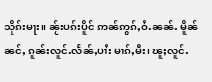သိုၵ်းမႃး။ ၼႂ်းပၵ်းပိူင် ဢၼ်ဢွၵ်ႇဝႆႉၼၼ်ႉ မိူၼ်ၼင်ႇ ၵူၼ်းလူင်ႉလႅၼ်ႇပၢႆး မၢၵ်ႇမီး၊ ၽူႈလူင်ႉ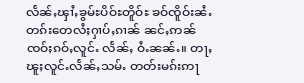လႅၼ်ႇၾၢႆႇၶွမ်ႊပိဝ်ႊတိူဝ်ႊ ၶဝ်ၸိူဝ်းၼႆႉ တၵ်းတေလႆႈႁၢပ်ႇၵၢၼ် ၼင်ႇဢၼ်ၸဝ်ႈၵဝ်ႇလူင်ႉ လႅၼ်ႇ ဝႆႉၼၼ်ႉ။ တႃႇၽူႈလူင်ႉလႅၼ်ႇသမ်ႉ တတ်းမၵ်းဢႃ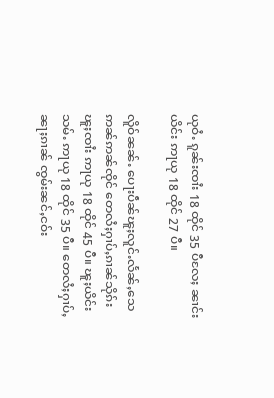ယုဝႆႉ ၵူၼ်းၸၢႆး 18 ထိုင် 35 ပီလႄႈ ၼၢင်းယိင်း ဢႃယု 18 ထိုင် 27 ပီ။

လိူဝ်ၼၼ်ႉ ပေႃးပဵၼ်ၽူႈလူင်ႉလႅၼ်ႇသေဢၼ်ဢၼ်ၸိုင် တေလႆႈႁၢပ်ႇၵၢၼ်သိုၵ်း ၽူႈၸၢႆး ဢႃယု 18 ထိုင် 45 ပီ။ ၽူႈယိင်းသမ်ႉ ဢႃယု 18 ထိုင် 35 ပီ။ တေလႆႈႁၢပ်ႇၼႃႈၵၢၼ် ၸွမ်းၼင်ႇငဝ်း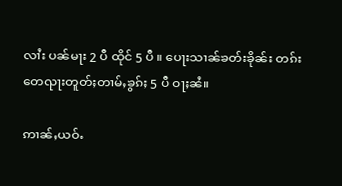လၢႆး ပၼ်မႃး 2 ပီ ထိုင် 5 ပီ ။ ပေႃးသၢၼ်ၶတ်းၶိုၼ်း တၵ်းတေၺႃးတူတ်ႈတၢမ်ႇၶွၵ်ႈ 5 ပီ ဝႃႈၼႆ။

ဢၢၼ်ႇယဝ်ႉ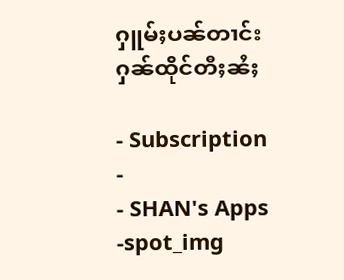ႁူမ်ႈပၼ်တၢင်းႁၼ်ထိုင်တီႈၼႆႈ

- Subscription -
- SHAN's Apps -spot_img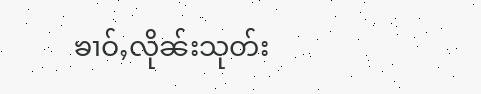ၶၢဝ်ႇလိုၼ်းသုတ်း